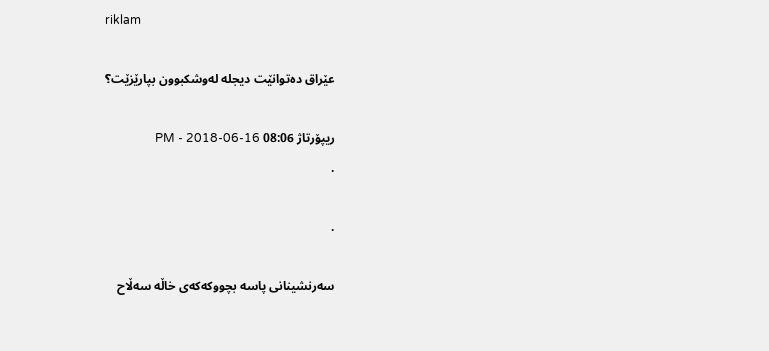riklam

عێراق ده‌توانێت دیجله‌ لەوشكبوون بپارێزێت؟

ریپۆرتاژ‌ 08:06 PM - 2018-06-16
.

.

سه‌رنشینانی پاسه‌ بچووكه‌كه‌ی خاڵه‌ سه‌ڵاح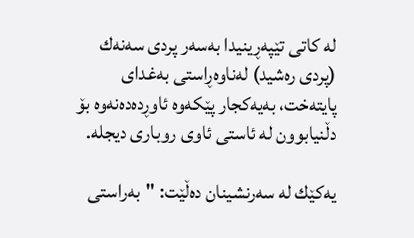له‌ كاتی تێپه‌ڕینیدا به‌سه‌ر پردی سه‌نه‌ك (پردی ره‌شید) له‌ناوه‌ڕاستی به‌غدای پایته‌خت، به‌یه‌كجار پێكه‌وه‌ ئاوڕده‌ده‌نه‌وه‌ بۆ دڵنیابوون له‌ ئاستی ئاوی روباری دیجله‌.

یه‌كێك له‌ سه‌رنشینان ده‌ڵێت: "به‌راستی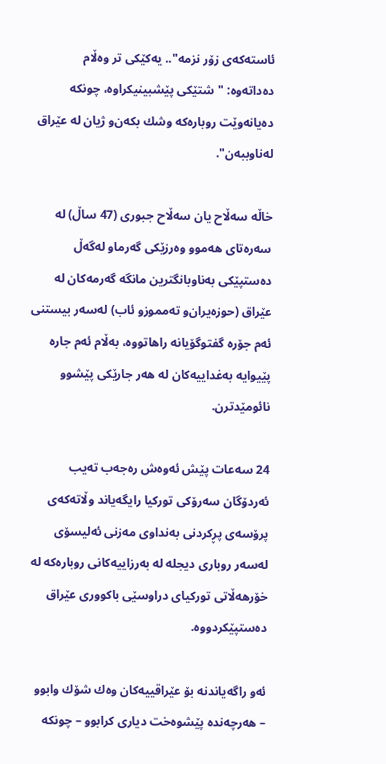ئاسته‌كه‌ی زۆر نزمه‌".. یه‌كێكی تر وه‌ڵام ده‌داته‌وه‌: "شتێكی پێشبینیكراوه‌، چونكه‌ ده‌یانه‌وێت روباره‌كه‌ وشك بكه‌ن‌و ژیان له‌ عێراق له‌ناوببه‌ن".

خاڵه‌ سه‌ڵاح یان سه‌ڵاح جبوری (47 ساڵ) له‌ سه‌ره‌تای هه‌موو وه‌رزێكی گه‌رما‌و له‌گه‌ڵ ده‌ستپێكی به‌ناوبانگترین مانگه‌ گه‌رمه‌كان له‌ عێراق (حوزه‌یران‌و ته‌مموز‌و ئاب) له‌سه‌ر بیستنی ئه‌م جۆره‌ گفتوگۆیانه‌ راهاتووه‌، به‌ڵام ئه‌م جاره‌ پێیوایه‌ به‌غداییه‌كان له‌ هه‌ر جارێكی پێشوو نائومێدترن.

24 سه‌عات پێش ئه‌وه‌ش ره‌جه‌ب ته‌یب ئه‌ردۆگان سه‌رۆكی توركیا رایگه‌یاند وڵاته‌كه‌ی پرۆسه‌ی پڕكردنی به‌نداوی مه‌زنی ئه‌لیسۆی له‌سه‌ر روباری دیجله‌ له‌ به‌رزاییه‌كانی روباره‌كه‌ له‌ خۆرهه‌ڵاتی توركیای دراوسێی باكووری عێراق ده‌ستپێكردووه‌.

ئه‌و راگه‌یاندنه‌ بۆ عێراقییه‌كان وه‌ك شۆك وابوو – هه‌رچه‌نده‌ پێشوه‌خت دیاری كرابوو – چونكه‌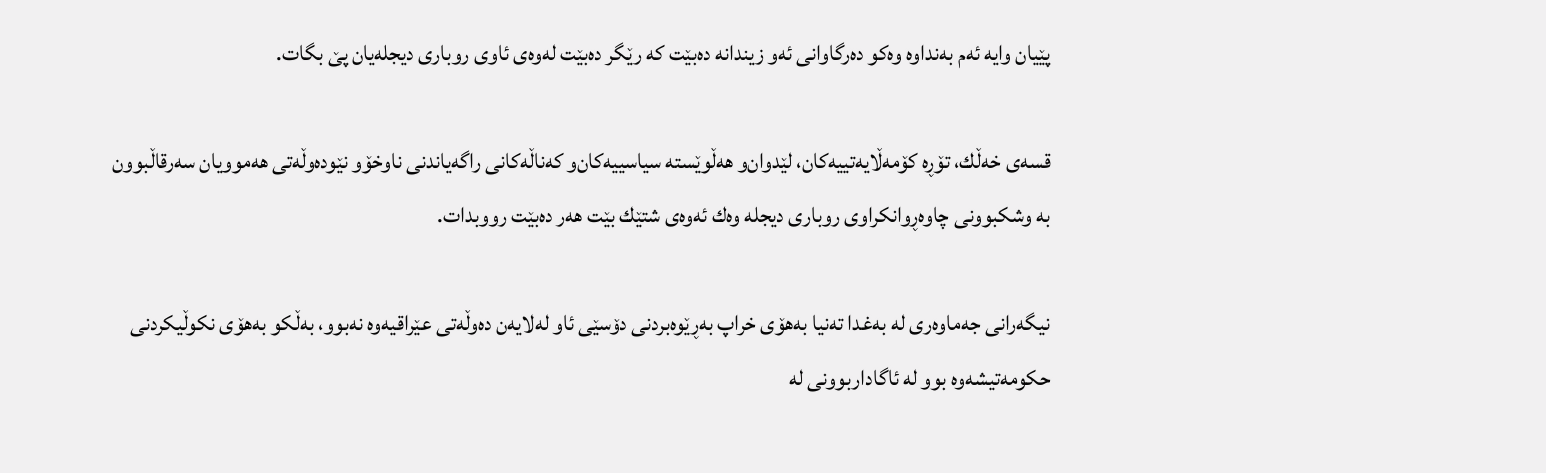پێیان وایه‌ ئه‌م به‌نداوه‌ وه‌كو ده‌رگاوانی ئه‌و زیندانه‌ ده‌بێت كه‌ رێگر ده‌بێت له‌وه‌ی ئاوی روباری دیجله‌یان پێ بگات.

قسه‌ی خه‌ڵك، تۆڕه‌ كۆمه‌ڵایه‌تییه‌كان، لێدوان‌و هه‌ڵوێسته‌ سیاسییه‌كان‌و كه‌ناڵه‌كانی راگه‌یاندنی ناوخۆ‌و نێوده‌وڵه‌تی هه‌موویان سه‌رقاڵبوون به‌ وشكبوونی چاوه‌ڕوانكراوی روباری دیجله‌ وه‌ك ئه‌وه‌ی شتێك بێت هه‌ر ده‌بێت رووبدات.

نیگه‌رانی جه‌ماوه‌ری له‌ به‌غدا ته‌نیا به‌هۆی خراپ به‌ڕێوه‌بردنی دۆسێی ئاو له‌لایه‌ن ده‌وڵه‌تی عێراقیه‌وه‌ نه‌بوو، به‌ڵكو به‌هۆی نكوڵیكردنی حكومه‌تیشه‌وه‌ بوو له‌ ئاگاداربوونی له‌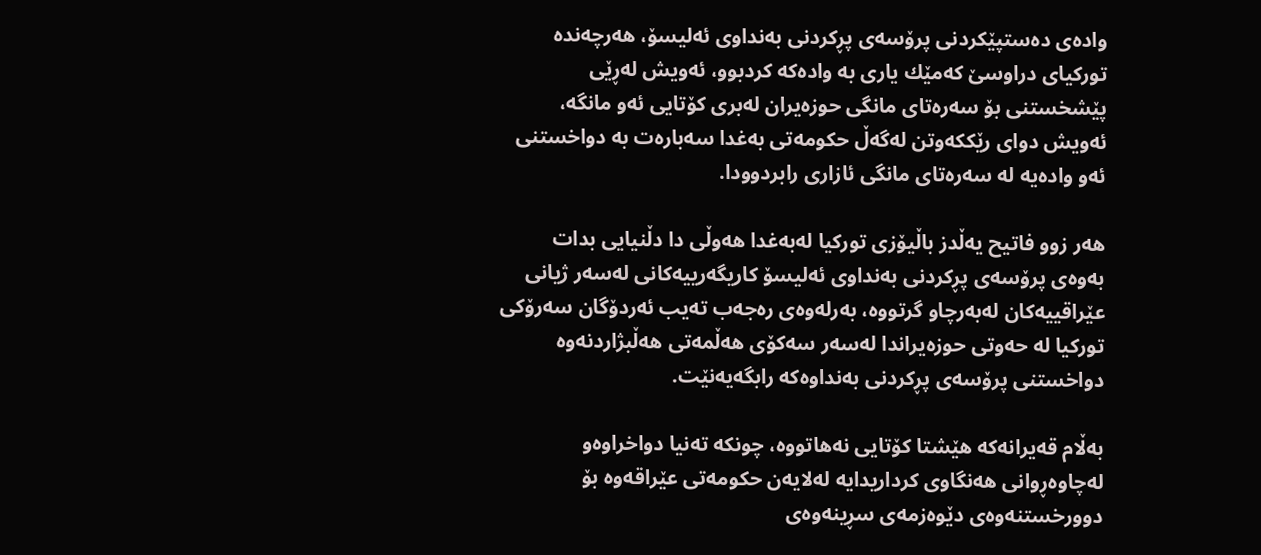واده‌ی ده‌ستپێكردنی پرۆسه‌ی پڕكردنی به‌نداوی ئه‌لیسۆ، هه‌رچه‌نده‌ توركیای دراوسێ كه‌مێك یاری به‌ واده‌كه‌ كردبوو، ئه‌ویش له‌ڕێی پێشخستنی بۆ سه‌ره‌تای مانگی حوزه‌یران له‌بری كۆتایی ئه‌و مانگه‌، ئه‌ویش دوای رێككه‌وتن له‌گه‌ڵ حكومه‌تی به‌غدا سه‌باره‌ت به‌ دواخستنی ئه‌و واده‌یه‌ له‌ سه‌ره‌تای مانگی ئازاری رابردوودا.

هه‌ر زوو فاتیح یه‌ڵدز باڵیۆزی توركیا له‌به‌غدا هه‌وڵی دا دڵنیایی بدات به‌وه‌ی پرۆسه‌ی پڕكردنی به‌نداوی ئه‌لیسۆ كاریگه‌رییه‌كانی له‌سه‌ر ژیانی عێراقییه‌كان له‌به‌رچاو گرتووه‌، به‌رله‌وه‌ی ره‌جه‌ب ته‌یب ئه‌ردۆگان سه‌رۆكی توركیا له‌ حه‌وتی حوزه‌یراندا له‌سه‌ر سه‌كۆی هه‌ڵمه‌تی هه‌ڵبژاردنه‌وه‌ دواخستنی پرۆسه‌ی پڕكردنی به‌نداوه‌كه‌ رابگه‌یه‌نێت.

به‌ڵام قه‌یرانه‌كه‌ هێشتا كۆتایی نه‌هاتووه‌، چونكه‌ ته‌نیا دواخراوه‌‌و له‌چاوه‌ڕوانی هه‌نگاوی كرداریدایه‌ له‌لایه‌ن حكومه‌تی عێراقه‌وه‌ بۆ دوورخستنه‌وه‌ی دێوه‌زمه‌ی سڕینه‌وه‌ی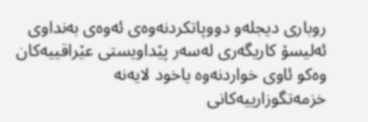روباری دیجله‌‌و دووپاتكردنه‌وه‌ی ئه‌وه‌ی به‌نداوی ئه‌لیسۆ كاریگه‌ری له‌سه‌ر پێداویستی عێراقییه‌كان وه‌كو ئاوی خواردنه‌وه‌ یاخود لایه‌نه‌ خزمه‌تگوزارییه‌كانی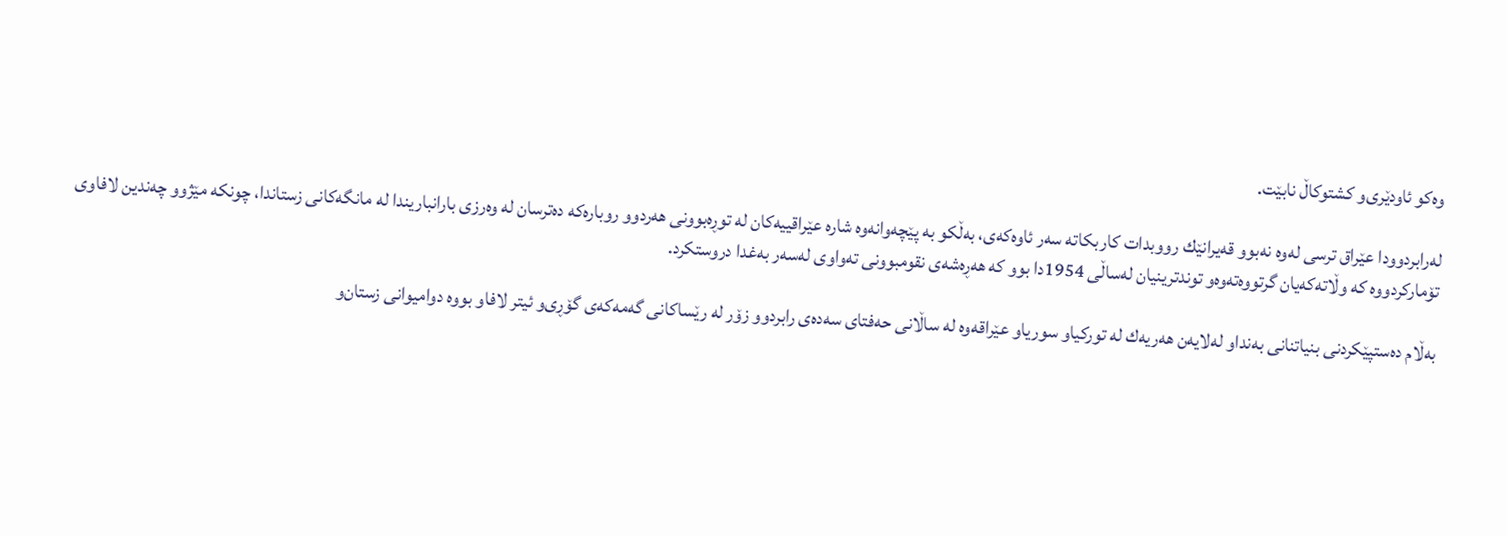وه‌كو ئاودێری‌و كشتوكاڵ نابێت.

له‌رابردوودا عێراق ترسی له‌وه‌ نه‌بوو قه‌یرانێك رووبدات كاربكاته‌ سه‌ر ئاوه‌كه‌ی، به‌ڵكو به‌ پێچه‌وانه‌وه‌ شاره‌ عێراقییه‌كان له‌ توڕه‌بوونی هه‌ردوو روباره‌كه‌ ده‌ترسان له‌ وه‌رزی بارانباریندا له‌ مانگه‌كانی زستاندا، چونكه‌ مێژوو چه‌ندین لافاوی تۆماركردووه‌ كه‌ وڵاته‌كه‌یان گرتووه‌ته‌وه‌‌و توندترینیان له‌ساڵی 1954دا بوو كه‌ هه‌ڕه‌شه‌ی نقومبوونی ته‌واوی له‌سه‌ر به‌غدا دروستكرد.

به‌ڵام ده‌ستپێكردنی بنیاتنانی به‌نداو له‌لایه‌ن هه‌ریه‌ك له‌ توركیا‌و سوریا‌و عێراقه‌وه‌ له‌ ساڵانی حه‌فتای سه‌ده‌ی رابردوو زۆر له‌ رێساكانی گه‌مه‌كه‌ی گۆڕی‌و ئیتر لافاو بووه‌ دوامیوانی زستان‌و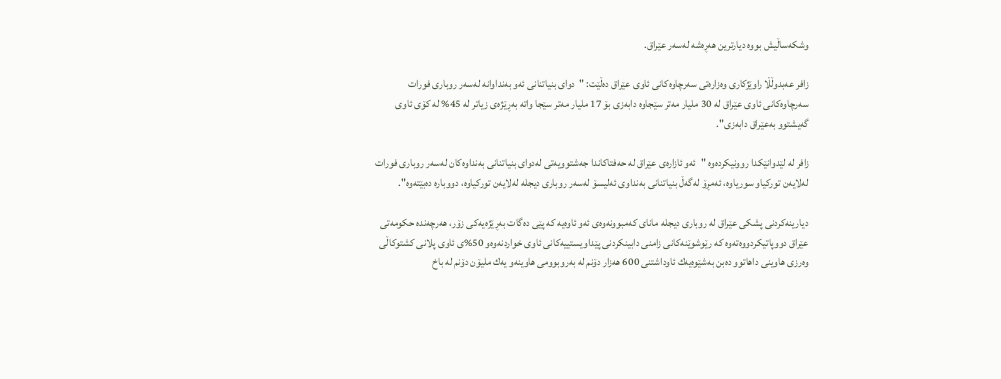وشكه‌ساڵیش بووه‌ دیارترین هه‌ڕه‌شه‌ له‌سه‌ر عێراق.

زافر عه‌بدوڵڵا راوێژكاری وه‌زاره‌تی سه‌رچاوه‌كانی ئاوی عێراق ده‌ڵێت: "دوای بنیاتنانی ئه‌و به‌نداوانه‌ له‌سه‌ر روباری فورات سه‌رچاوه‌كانی ئاوی عێراق له‌ 30 ملیار مه‌تر سێجاوه‌ دابه‌زی بۆ 17 ملیار مه‌تر سێجا واته‌ به‌ڕێژه‌ی زیاتر له‌ 45% له‌ كۆی ئاوی گه‌یشتوو به‌عێراق دابه‌زی".

زافر له‌ لێدوانێكدا روونیكرده‌وه‌ "ئه‌و ئازاره‌ی عێراق له‌ حه‌فتاكاندا جه‌شتوویه‌تی له‌دوای بنیاتنانی به‌نداوه‌كان له‌سه‌ر روباری فورات له‌لایه‌ن توركیا‌و سوریاوه‌، ئه‌مڕۆ له‌گه‌ڵ بنیاتنانی به‌نداوی ئه‌لیسۆ له‌سه‌ر روباری دیجله‌ له‌لایه‌ن توركیاوه‌، دووباره‌ ده‌بێته‌وه‌".

دیارینه‌كردنی پشكی عێراق له‌ روباری دیجله‌ مانای كه‌مبوونه‌وه‌ی ئه‌و ئاوه‌یه‌ كه‌ پێی ده‌گات به‌ڕێژه‌یه‌كی زۆر، هه‌رچه‌نده‌ حكومه‌تی عێراق دووپاتیكردووه‌ته‌وه‌ كه‌ رێوشوێنه‌كانی زامنی دابینكردنی پێداویستییه‌كانی ئاوی خواردنه‌وه‌‌و 50%ی ئاوی پلانی كشتوكاڵی وه‌رزی هاوینی داهاتوو ده‌بن به‌شێوه‌یه‌ك ئاوداشتنی 600 هەزار دۆنم له‌ به‌روبوومی هاوینه‌‌و یه‌ك ملیۆن دۆنم له‌ باخ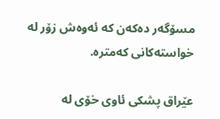مسۆگه‌ر ده‌كه‌ن كه‌ ئه‌وه‌ش زۆر له‌ خواسته‌كانی كه‌متره‌.

عێراق پشكی ئاوی خۆی له‌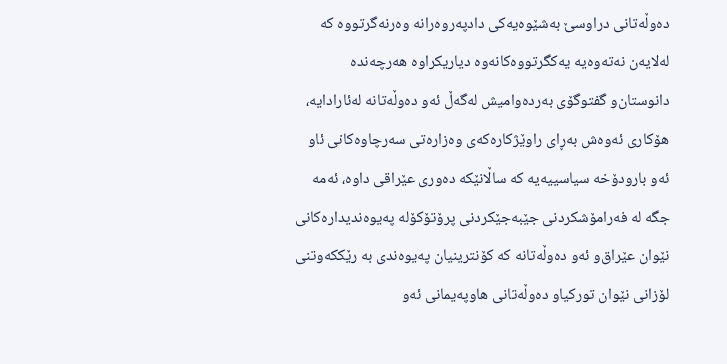ده‌وڵه‌تانی دراوسێ به‌شێوه‌یه‌كی دادپه‌روه‌رانه‌ وه‌رنه‌گرتووه‌ كه‌ له‌لایه‌ن نه‌ته‌وه‌یه‌ یه‌كگرتووه‌كانه‌وه‌ دیاریكراوه‌ هه‌رچه‌نده‌ دانوستان‌و گفتوگۆی به‌رده‌وامیش له‌گه‌ڵ ئه‌و ده‌وڵه‌تانه‌ له‌ئارادایه‌، هۆكاری ئه‌وه‌ش به‌ڕای راوێژكاره‌كه‌ی وه‌زاره‌تی سه‌رچاوه‌كانی ئاو ئه‌و بارودۆخه‌ سیاسییه‌یه‌ كه‌ ساڵانێكه‌ ده‌وری عێراقی داوه‌، ئه‌مه‌ جگه‌ له‌ فه‌رامۆشكردنی جێبه‌جێكردنی پرۆتۆكۆله‌ په‌یوه‌ندیداره‌كانی نێوان عێراق‌و ئه‌و ده‌وڵه‌تانه‌ كه‌ كۆنترینیان په‌یوه‌ندی به‌ رێككه‌وتنی لۆزانی نێوان توركیا‌و ده‌وڵه‌تانی هاوپه‌یمانی ئه‌و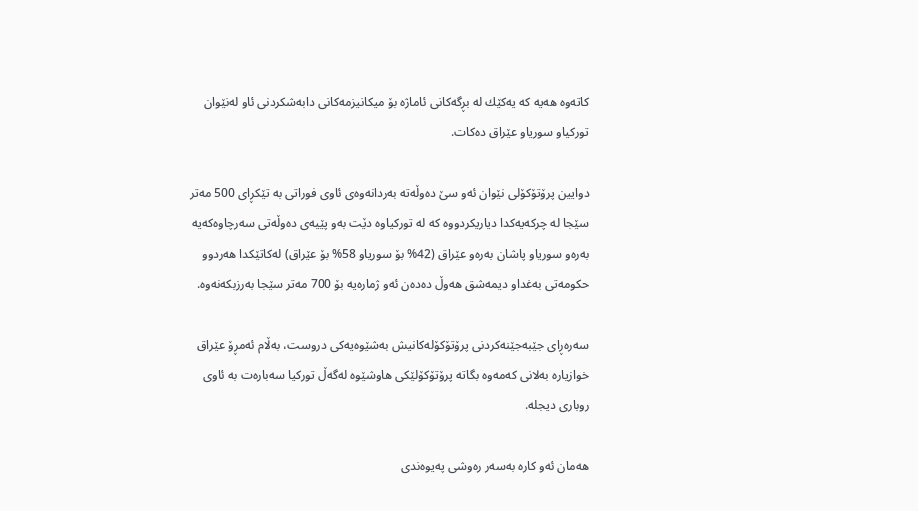كاته‌وه‌ هه‌یه‌ كه‌ یه‌كێك له‌ بڕگه‌كانی ئاماژه‌ بۆ میكانیزمه‌كانی دابه‌شكردنی ئاو له‌نێوان توركیا‌و سوریا‌و عێراق ده‌كات.

دوایین پرۆتۆكۆلی نێوان ئه‌و سێ ده‌وڵه‌ته‌ به‌ردانه‌وه‌ی ئاوی فوراتی به‌ تێكڕای 500 مه‌تر سێجا له‌ چركه‌یه‌كدا دیاریكردووه‌ كه‌ له‌ توركیاوه‌ دێت به‌و پێیه‌ی ده‌وڵه‌تی سه‌رچاوه‌كه‌یه‌ به‌ره‌و سوریا‌و پاشان به‌ره‌و عێراق (42% بۆ سوریا‌و 58% بۆ عێراق) له‌كاتێكدا هه‌ردوو حكومه‌تی به‌غدا‌و دیمه‌شق هه‌وڵ ده‌ده‌ن ئه‌و ژماره‌یه‌ بۆ 700 مه‌تر سێجا به‌رزبكه‌نه‌وه‌.

سه‌ره‌ڕای جێبه‌جێنه‌كردنی پرۆتۆكۆله‌كانیش به‌شێوه‌یه‌كی دروست، به‌ڵام ئه‌مڕۆ عێراق خوازیاره‌ به‌لانی كه‌مه‌وه‌ بگاته‌ پرۆتۆكۆلێكی هاوشێوه‌ له‌گه‌ڵ توركیا سه‌باره‌ت به‌ ئاوی روباری دیجله‌.

هه‌مان ئه‌و كاره‌ به‌سه‌ر ره‌وشی په‌یوه‌ندی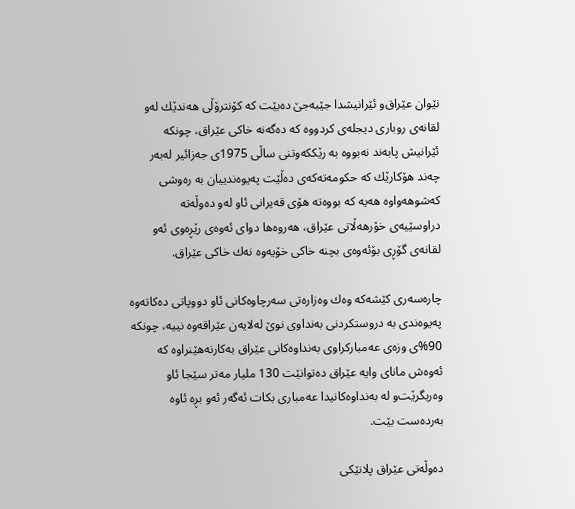نێوان عێراق‌و ئێرانیشدا جێبه‌جێ ده‌بێت كه‌ كۆنترۆڵی هه‌ندێك له‌و لقانه‌ی روباری دیجله‌ی كردووه‌ كه‌ ده‌گه‌نه‌ خاكی عێراق، چونكه‌ ئێرانیش پابه‌ند نه‌بووه‌ به‌ رێككه‌وتنی ساڵی 1975ی جه‌زائیر له‌به‌ر چه‌ند هۆكارێك كه‌ حكومه‌ته‌كه‌ی ده‌ڵێت په‌یوه‌ندییان به‌ ره‌وشی كه‌شوهه‌واوه‌ هه‌یه‌ كه‌ بووه‌ته‌ هۆی قه‌یرانی ئاو له‌و ده‌وڵه‌ته‌ دراوسێیه‌ی خۆرهه‌ڵاتی عێراق، هه‌روه‌ها دوای ئه‌وه‌ی رێڕه‌وی ئه‌و لقانه‌ی گۆڕی بۆئه‌وه‌ی بچنه‌ خاكی خۆیه‌وه‌ نه‌ك خاكی عێراق.

چاره‌سه‌ری كێشه‌كه‌ وه‌ك وه‌زاره‌تی سه‌رچاوه‌كانی ئاو دووپاتی ده‌كاته‌وه‌ په‌یوه‌ندی به‌ دروستكردنی به‌نداوی نوێ له‌لایه‌ن عێراقه‌وه‌ نییه‌، چونكه‌ 90%ی وزه‌ی عه‌مباركراوی به‌نداوه‌كانی عێراق به‌كارنه‌هێنراوه‌ كه‌ ئه‌وه‌ش مانای وایه‌ عێراق ده‌توانێت 130 ملیار مه‌تر سێجا ئاو وه‌ربگرێت‌و له‌ به‌نداوه‌كانیدا عه‌مباری بكات ئه‌گه‌ر ئه‌و بڕه‌ ئاوه‌ به‌رده‌ست بێت.

ده‌وڵه‌تی عێراق پلانێكی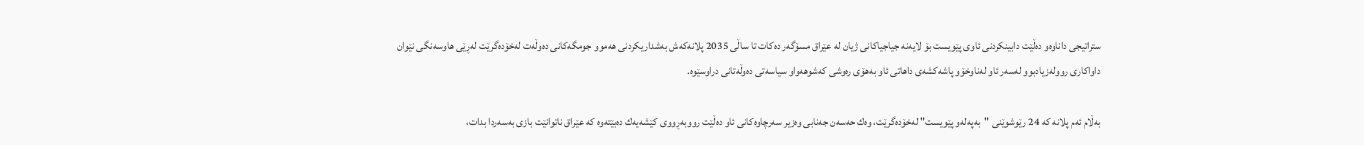ستراتیجی داناوه‌‌و ده‌ڵێت دابینكردنی ئاوی پێویست بۆ لایه‌نه‌ جیاجیاكانی ژیان له‌ عێراق مسۆگه‌ر ده‌كات تا ساڵی 2035 پلانه‌كه‌ش به‌شداریكردنی هه‌موو جومگه‌كانی ده‌وڵه‌ت له‌خۆده‌گرێت له‌ڕێی هاوسه‌نگی نێوان داواكاری رووله‌زیادبوو له‌سه‌ر ئاو له‌ناوخۆ‌و پاشه‌كشه‌ی داهاتی ئاو به‌هۆی ره‌وشی كه‌شوهه‌وا‌و سیاسه‌تی ده‌وڵه‌تانی دراوسێوه‌.

به‌ڵام ئه‌م پلانه‌ كه‌ 24 رێوشوێنی "به‌په‌له‌‌و پێویست" له‌خۆده‌گرێت، وه‌ك حه‌سه‌ن جه‌نابی وه‌زیر سه‌رچاوه‌كانی ئاو ده‌ڵێت رووبه‌ڕووی كێشه‌یه‌ك ده‌بێته‌وه‌ كه‌ عێراق ناتوانێت بازی به‌سه‌ردا بدات،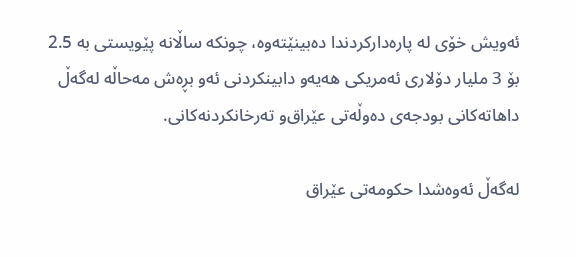ئه‌ویش خۆی له‌ پاره‌داركردندا ده‌بینێته‌وه‌، چونكه‌ ساڵانه‌ پێویستی به‌ 2.5 بۆ 3 ملیار دۆلاری ئه‌مریكی هه‌یه‌‌و دابینكردنی ئه‌و بڕه‌ش مه‌حاڵه‌ له‌گه‌ڵ داهاته‌كانی بودجه‌ی ده‌وڵه‌تی عێراق‌و ته‌رخانكردنه‌كانی.

له‌گه‌ڵ ئه‌وه‌شدا حكومه‌تی عێراق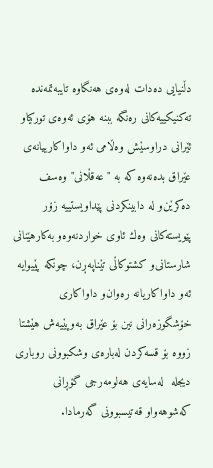دڵنیایی ده‌دات له‌وه‌ی هه‌نگاوه‌ تایبه‌تمه‌نده‌ ته‌كنیكییه‌كانی ره‌نگه‌ ببنه‌ هۆی ئه‌وه‌ی توركیا‌و ئێرانی دراوسێش وه‌ڵامی ئه‌و داواكارییانه‌ی عێراق بده‌نه‌وه‌ كه‌ به‌ "عه‌قڵانی" وه‌سف ده‌كرێن‌و له‌ دابینكردنی پێداویستییه‌ زۆر پێویسته‌كانی وه‌ك ئاوی خواردنه‌وه‌‌و به‌كارهێنانی شارستانی‌و كشتوكاڵی تێناپه‌ڕن، چونكه‌ پێیوایه‌ ئه‌و داواكاریانه‌ ره‌وان‌و داواكاری خۆشگوزه‌رانی نین بۆ عێراق به‌وپێیه‌ش هێشتا زووه‌ بۆ قسه‌كردن له‌باره‌ی وشكبوونی روباری دیجله‌  له‌سایه‌ی هه‌لومه‌رجی گۆڕانی كه‌شوهه‌وا‌و قه‌تیسبوونی گه‌رمادا.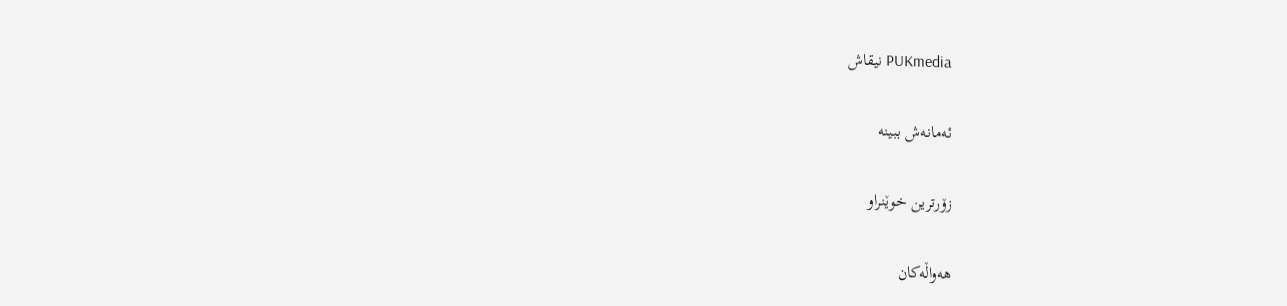PUKmedia نيقاش

ئەمانەش ببینە

زۆرترین خوێنراو

هەواڵەکان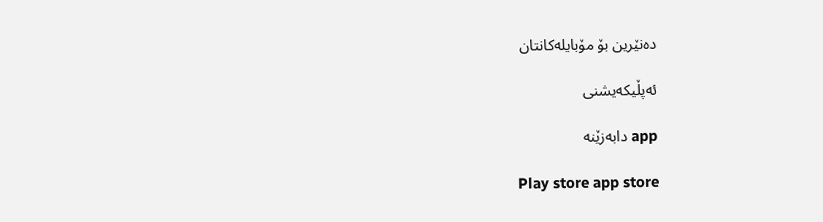دەنێرین بۆ مۆبایلەکانتان

ئەپڵیکەیشنی

app دابەزێنە

Play store app store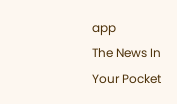app
The News In Your Pocket